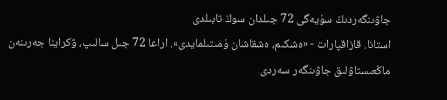جاۋىنگەردىڭ سۇيەگى 72 جىلدان سوڭ تابىلدى
استانا. قازاقپارات - «ەشكىم، ەشقاشان ۇمىتىلمايدى». اراعا 72 جىل سالىپ، ۋكراينا جەرىنەن ماڭعىستاۋلىق جاۋىنگەر سەردى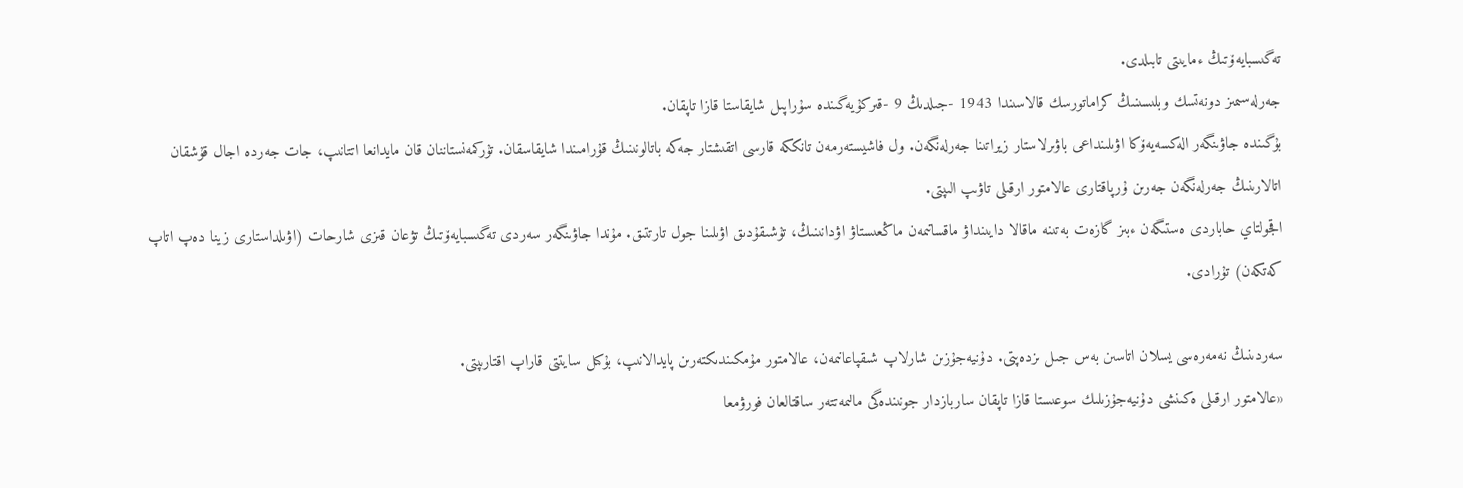تەگىسبايەۆتىڭ ءمايىتى تابىلدى.
جەرلەسىمىز دونەتسك وبلىسىنىڭ كراماتورسك قالاسىندا 1943 -جىلدىڭ 9 -قىركۇيەگىندە سۇراپىل شايقاستا قازا تاپقان.
بۇگىندە جاۋىنگەر الەكسەيەۆكا اۋىلىنداعى باۋىرلاستار زيراتىنا جەرلەنگەن. ول فاشيستەرمەن تانككە قارسى اتقىشتار جەكە باتالونىنىڭ قۇرامىندا شايقاسقان. تۇركمەنستاننان قان مايدانعا اتتانىپ، جات جەردە اجال قۇشقان اتالارىنىڭ جەرلەنگەن جەرىن ۇرپاقتارى عالامتور ارقىلى تاۋىپ الىپتى.
اقجولتاي حاباردى ەستىگەن ءبىز گازەت بەتىنە ماقالا دايىنداۋ ماقساتىمەن ماڭعىستاۋ اۋدانىنىڭ، تۇشىقۇدىق اۋىلىنا جول تارتتىق. مۇندا جاۋىنگەر سەردى تەگىسبايەۆتىڭ تۋعان قىزى شارحات (اۋىلداستارى زينا دەپ اتاپ كەتكەن) تۇرادى.

سەردىنىڭ نەمەرەسى يسلان اتاسىن بەس جىل ىزدەپتى. دۇنيەجۇزىن شارلاپ شىقپاعانىمەن، عالامتور مۇمكىندىكتەرىن پايدالانىپ، بۇكىل سايتتى قاراپ اقتارىپتى.
«عالامتور ارقىلى ەكىنشى دۇنيەجۇزىلىك سوعىستا قازا تاپقان ساربازدار جونىندەگى مالىمەتتەر ساقتالعان فورۋمعا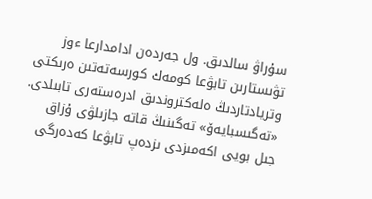سۇراۋ سالدىق. ول جەردەن ادامدارعا ءوز تۋىستارىن تابۋعا كومەك كورسەتەتىن ەرىكتى وتريادتاردىڭ ەلەكتروندىق ادرەستەرى تابىلدى. «تەگىسبايەۆ» تەگىنىڭ قاتە جازىلۋى ۇزاق جىل بويى اكەمىزدى ىزدەپ تابۋعا كەدەرگى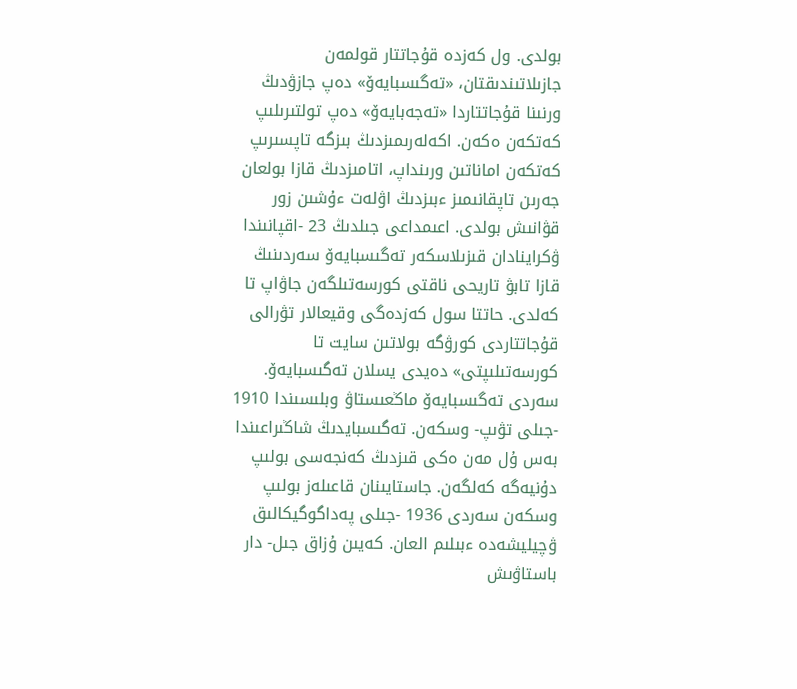بولدى. ول كەزدە قۇجاتتار قولمەن جازىلاتىندىقتان، «تەگىسبايەۆ» دەپ جازۋدىڭ ورنىنا قۇجاتتاردا «تەجەبايەۆ» دەپ تولتىرىلىپ كەتكەن ەكەن. اكەلەرىمىزدىڭ بىزگە تاپسىرىپ كەتكەن اماناتىن ورىنداپ، اتامىزدىڭ قازا بولعان جەرىن تاپقانىمىز ءبىزدىڭ اۋلەت ءۇشىن زور قۋانىش بولدى. اعىمداعى جىلدىڭ 23 -اقپانىندا ۋكراينادان قىزىلاسكەر تەگىسبايەۆ سەردىنىڭ قازا تابۋ تاريحى ناقتى كورسەتىلگەن جاۋاپ تا كەلدى. حاتتا سول كەزدەگى وقيعالار تۋرالى قۇجاتتاردى كورۋگە بولاتىن سايت تا كورسەتىلىپتى» دەيدى يسلان تەگىسبايەۆ.
سەردى تەگىسبايەۆ ماڭعىستاۋ وبلىسىندا 1910 -جىلى تۋىپ- وسكەن. تەگىسبايدىڭ شاڭىراعىندا بەس ۇل مەن ەكى قىزدىڭ كەنجەسى بولىپ دۇنيەگە كەلگەن. جاستايىنان قاعىلەز بولىپ وسكەن سەردى 1936 -جىلى پەداگوگيكالىق ۋچيليشەدە ءبىلىم العان. كەيىن ۇزاق جىل- دار باستاۋىش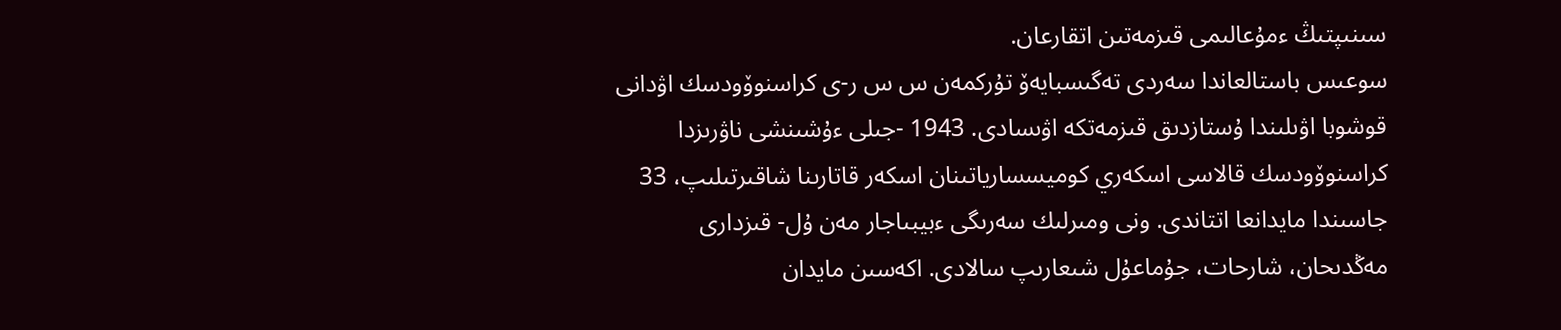سىنىپتىڭ ءمۇعالىمى قىزمەتىن اتقارعان.
سوعىس باستالعاندا سەردى تەگىسبايەۆ تۇركمەن س س ر-ى كراسنوۆودسك اۋدانى قوشوبا اۋىلىندا ۇستازدىق قىزمەتكە اۋىسادى. 1943 -جىلى ءۇشىنشى ناۋرىزدا كراسنوۆودسك قالاسى اسكەري كوميسسارياتىنان اسكەر قاتارىنا شاقىرتىلىپ، 33 جاسىندا مايدانعا اتتاندى. ونى ومىرلىك سەرىگى ءبيبىاجار مەن ۇل- قىزدارى مەڭدىحان، شارحات، جۇماعۇل شىعارىپ سالادى. اكەسىن مايدان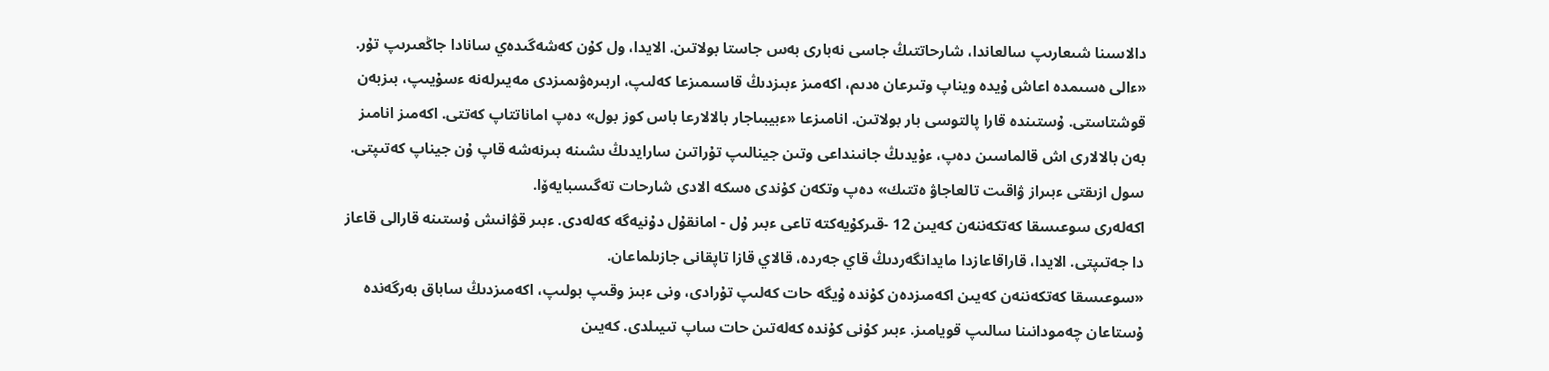دالاسىنا شىعارىپ سالعاندا، شارحاتتىڭ جاسى نەبارى بەس جاستا بولاتىن. الايدا، ول كۇن كەشەگىدەي سانادا جاڭعىرىپ تۇر.
«ءالى ەسىمدە اعاش ۇيدە ويناپ وتىرعان ەدىم، اكەمىز ءبىزدىڭ قاسىمىزعا كەلىپ، اربىرەۋىمىزدى مەيىرلەنە ءسۇيىپ، بىزبەن قوشتاستى. ۇستىندە قارا پالتوسى بار بولاتىن. انامىزعا «ءبيبىاجار بالالارعا باس كوز بول» دەپ اماناتتاپ كەتتى. اكەمىز انامىز بەن بالالارى اش قالماسىن دەپ، ءۇيدىڭ جانىنداعى وتىن جينالىپ تۇراتىن سارايدىڭ ىشىنە بىرنەشە قاپ ۇن جيناپ كەتىپتى. سول ازىقتى ءبىراز ۋاقىت تالعاجاۋ ەتتىك» دەپ وتكەن كۇندى ەسكە الادى شارحات تەگىسبايەۆا.
اكەلەرى سوعىسقا كەتكەننەن كەيىن 12 -قىركۇيەكتە تاعى ءبىر ۇل - امانقۇل دۇنيەگە كەلەدى. ءبىر قۋانىش ۇستىنە قارالى قاعاز دا جەتىپتى. الايدا، قاراقاعازدا مايدانگەردىڭ قاي جەردە، قالاي قازا تاپقانى جازىلماعان.
«سوعىسقا كەتكەننەن كەيىن اكەمىزدەن كۇندە ۇيگە حات كەلىپ تۇرادى، ونى ءبىز وقىپ بولىپ، اكەمىزدىڭ ساباق بەرگەندە ۇستاعان چەمودانىنا سالىپ قويامىز. ءبىر كۇنى كۇندە كەلەتىن حات ساپ تىيىلدى. كەيىن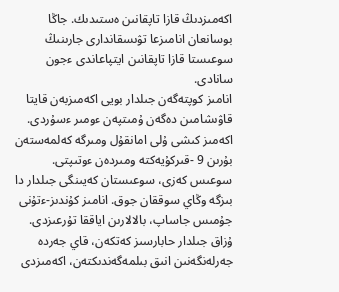اكەمىزدىڭ قازا تاپقانىن ەستىدىك. جاڭا بوسانعان انامىزعا تۋىسقاندارى جارىنىڭ سوعىستا قازا تاپقانىن ايتپاعاندى ءجون سانادى.
انامىز كوپتەگەن جىلدار بويى اكەمىزبەن قايتا قاۋىشامىن دەگەن ۇمىتپەن ءومىر ءسۇردى. اكەمىز كىشى ۇلى امانقۇل ومىرگە كەلمەستەن بۇرىن 9 -قىركۇيەكتە ومىردەن ءوتىپتى. سوعىس كەزى، سوعىستان كەيىنگى جىلدار دا بىزگە وڭاي سوققان جوق. انامىز كۇندىز-ءتۇنى جۇمىس جاساپ، بالالارىن اياققا تۇرعىزدى. ۇزاق جىلدار حابارسىز كەتكەن، قاي جەردە جەرلەنگەنىن انىق بىلمەگەندىكتەن، اكەمىزدى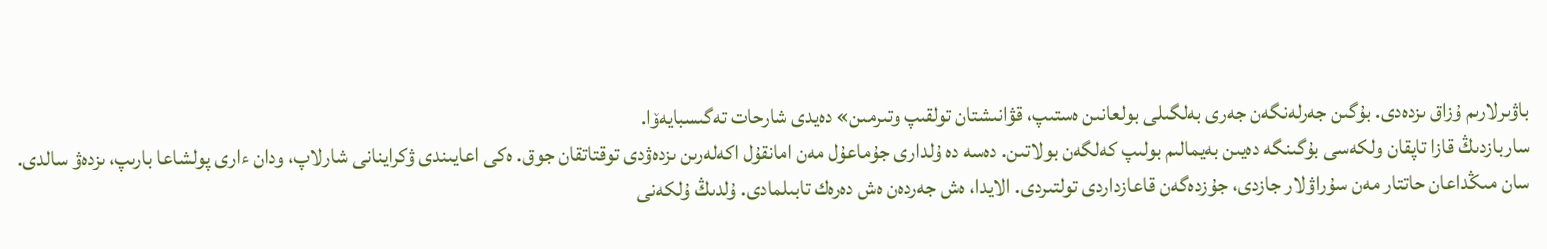باۋىرلارىم ۇزاق ىزدەدى. بۇگىن جەرلەنگەن جەرى بەلگىلى بولعانىن ەستىپ، قۋانىشتان تولقىپ وتىرمىن» دەيدى شارحات تەگىسبايەۆا.
ساربازدىڭ قازا تاپقان ولكەسى بۇگىنگە دەيىن بەيمالىم بولىپ كەلگەن بولاتىن. دەسە دە ۇلدارى جۇماعۇل مەن امانقۇل اكەلەرىن ىزدەۋدى توقتاتقان جوق. ەكى اعايىندى ۋكراينانى شارلاپ، ودان ءارى پولشاعا بارىپ، ىزدەۋ سالدى.
سان مىڭداعان حاتتار مەن سۇراۋلار جازدى، جۇزدەگەن قاعازداردى تولتىردى. الايدا، ەش جەردەن ەش دەرەك تابىلمادى. ۇلدىڭ ۇلكەنى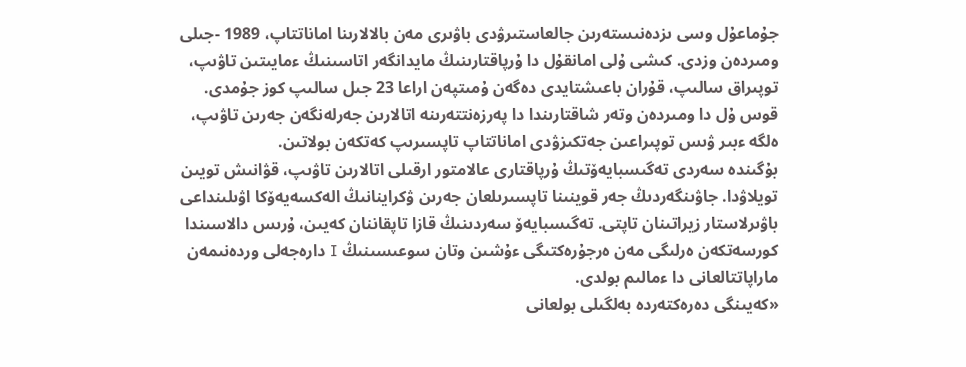جۇماعۇل وسى ىزدەنىستەرىن جالعاستىرۋدى باۋىرى مەن بالالارىنا اماناتتاپ، 1989 -جىلى ومىردەن وزدى. كىشى ۇلى امانقۇل دا ۇرپاقتارىنىڭ مايدانگەر اتاسىنىڭ ءمايىتىن تاۋىپ، توپىراق سالىپ، قۇران باعىشتايدى دەگەن ۇمىتپەن اراعا 23 جىل سالىپ كوز جۇمدى. قوس ۇل دا ومىردەن وتەر شاقتارىندا دا پەرزەنتتەرىنە اتالارىن جەرلەنگەن جەرىن تاۋىپ، ەلگە ءبىر ۋىس توپىراعىن جەتكىزۋدى اماناتتاپ تاپسىرىپ كەتكەن بولاتىن.
بۇگىندە سەردى تەگىسبايەۆتىڭ ۇرپاقتارى عالامتور ارقىلى اتالارىن تاۋىپ، قۋانىش تويىن تويلاۋدا. جاۋىنگەردىڭ جەر قوينىنا تاپسىرىلعان جەرىن ۋكراينانىڭ الەكسەيەۆكا اۋىلىنداعى باۋىرلاستار زيراتىنان تاپتى. تەگىسبايەۆ سەردىنىڭ قازا تاپقاننان كەيىن، ۇرىس دالاسىندا كورسەتكەن ەرلىگى مەن ەرجۇرەكتىگى ءۇشىن وتان سوعىسىنىڭ I دارەجەلى وردەنىمەن ماراپاتتالعانى دا ءمالىم بولدى.
«كەيىنگى دەرەكتەردە بەلگىلى بولعانى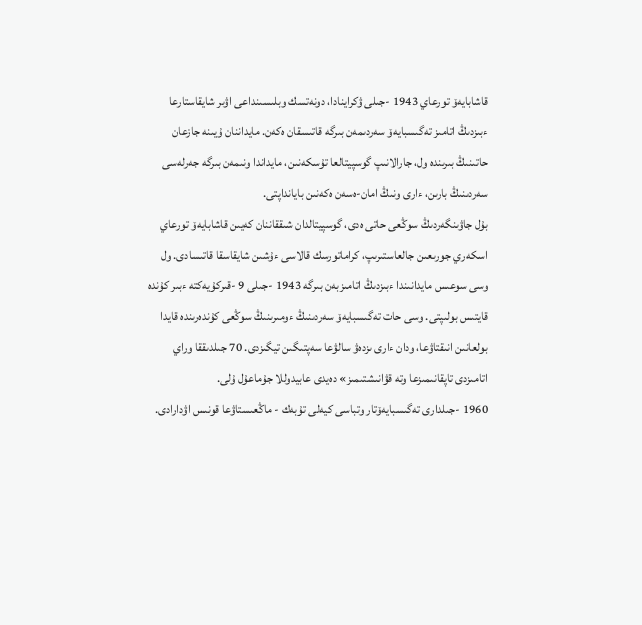قاشابايەۆ تورعاي 1943 -جىلى ۋكراينادا، دونەتسك وبلىسىنداعى اۋىر شايقاستارعا ءبىزدىڭ اتامىز تەگىسبايەۆ سەردىمەن بىرگە قاتىسقان ەكەن. مايداننان ۇيىنە جازعان حاتىنىڭ بىرىندە ول، جارالانىپ گوسپيتالعا تۇسكەنىن، مايداندا ونىمەن بىرگە جەرلەسى سەردىنىڭ بارىن، ءارى ونىڭ امان-ەسەن ەكەنىن بايانداپتى.
بۇل جاۋىنگەردىڭ سوڭعى حاتى ەدى، گوسپيتالدان شىققاننان كەيىن قاشابايەۆ تورعاي اسكەري جورىعىن جالعاستىرىپ، كراماتورسك قالاسى ءۇشىن شايقاسقا قاتىسادى. ول وسى سوعىس مايدانىندا ءبىزدىڭ اتامىزبەن بىرگە 1943 -جىلى 9 -قىركۇيەكتە ءبىر كۇندە قايتىس بولىپتى. وسى حات تەگىسبايەۆ سەردىنىڭ ءومىرىنىڭ سوڭعى كۇندەرىندە قايدا بولعانىن انىقتاۋعا، ودان ءارى ىزدەۋ سالۋعا سەپتىگىن تيگىزدى. 70 جىلدىققا وراي اتامىزدى تاپقانىمىزعا وتە قۋانىشتىمىز» دەيدى عابيدوللا جۇماعۇل ۇلى.
1960 -جىلدارى تەگىسبايەۆتار وتباسى كيەلى تۇبەك - ماڭعىستاۋعا قونىس اۋدارادى.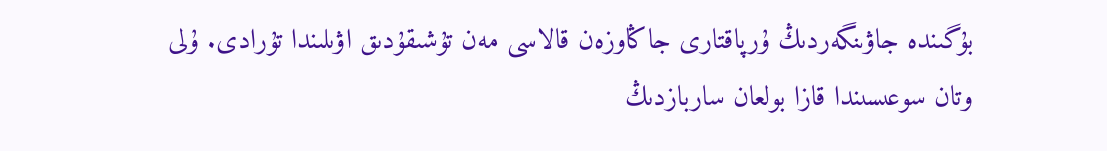بۇگىندە جاۋىنگەردىڭ ۇرپاقتارى جاڭاوزەن قالاسى مەن تۇشىقۇدىق اۋىلىندا تۇرادى. ۇلى وتان سوعىسىندا قازا بولعان ساربازدىڭ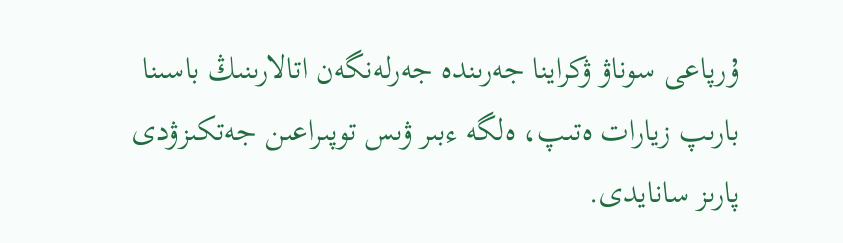ۇرپاعى سوناۋ ۋكراينا جەرىندە جەرلەنگەن اتالارىنىڭ باسىنا بارىپ زيارات ەتىپ، ەلگە ءبىر ۋىس توپىراعىن جەتكىزۋدى پارىز سانايدى.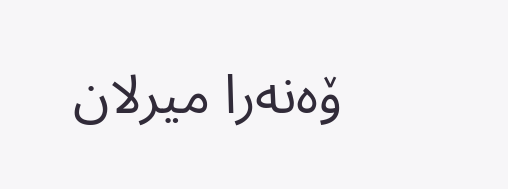ۆەنەرا ميرلان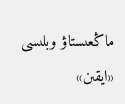ماڭعىستاۋ وبلىسى
«ايقىن»